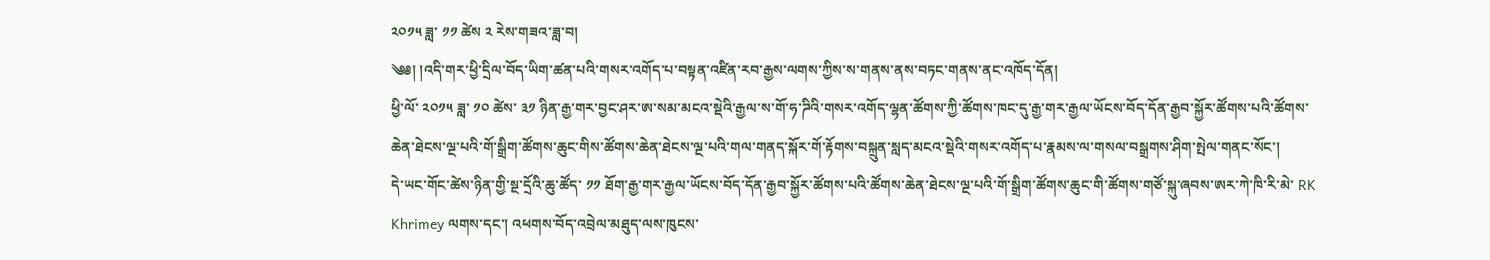༢༠༡༥ ཟླ་ ༡༡ ཚེས ༢ རེས་གཟའ་ཟླ་བ།
༄༅། །འདི་གར་ཕྱི་དྲིལ་བོད་ཡིག་ཚན་པའི་གསར་འགོད་པ་བསྟན་འཛིན་རབ་རྒྱས་ལགས་ཀྱིས་ས་གནས་ནས་བཏང་གནས་ནང་འཁོད་དོན།
ཕྱི་ལོ་ ༢༠༡༥ ཟླ་ ༡༠ ཚེས་ ༣༡ ཉིན་རྒྱ་གར་བྱང་ཤར་ཨ་སམ་མངའ་སྡེའི་རྒྱལ་ས་གོ་ཧ་ཌིའི་གསར་འགོད་ལྷན་ཚོགས་ཀྱི་ཚོགས་ཁང་དུ་རྒྱ་གར་རྒྱལ་ཡོངས་བོད་དོན་རྒྱབ་སྐྱོར་ཚོགས་པའི་ཚོགས་ཆེན་ཐེངས་ལྔ་པའི་གོ་སྒྲིག་ཚོགས་ཆུང་གིས་ཚོགས་ཆེན་ཐེངས་ལྔ་པའི་གལ་གནད་སྐོར་གོ་རྟོགས་བསྐྲུན་སླད་མངའ་སྡེའི་གསར་འགོད་པ་རྣམས་ལ་གསལ་བསྒྲགས་ཤིག་སྤེལ་གནང་སོང་།
དེ་ཡང་གོང་ཚེས་ཉིན་གྱི་སྔ་དྲོའི་ཆུ་ཚོད་ ༡༡ ཐོག་རྒྱ་གར་རྒྱལ་ཡོངས་བོད་དོན་རྒྱབ་སྐྱོར་ཚོགས་པའི་ཚོགས་ཆེན་ཐེངས་ལྔ་པའི་གོ་སྒྲིག་ཚོགས་ཆུང་གི་ཚོགས་གཙོ་སྐུ་ཞབས་ཨར་ཀེ་ཁི་རི་མེ་ RK Khrimey ལགས་དང་། འཕགས་བོད་འབྲེལ་མཐུད་ལས་ཁུངས་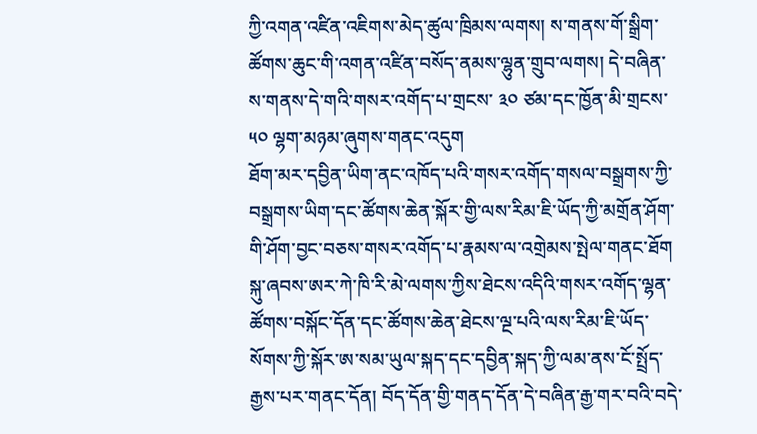ཀྱི་འགན་འཛིན་འཇིགས་མེད་ཚུལ་ཁྲིམས་ལགས། ས་གནས་གོ་སྒྲིག་ཚོགས་ཆུང་གི་འགན་འཛིན་བསོད་ནམས་ལྷུན་གྲུབ་ལགས། དེ་བཞིན་ས་གནས་དེ་གའི་གསར་འགོད་པ་གྲངས་ ༣༠ ཙམ་དང་ཁྱོན་མི་གྲངས་ ༥༠ ལྷག་མཉམ་ཞུགས་གནང་འདུག
ཐོག་མར་དབྱིན་ཡིག་ནང་འཁོད་པའི་གསར་འགོད་གསལ་བསྒྲགས་ཀྱི་བསྒྲགས་ཡིག་དང་ཚོགས་ཆེན་སྐོར་གྱི་ལས་རིམ་ཇི་ཡོད་ཀྱི་མགྲོན་ཤོག་གི་ཤོག་བྱང་བཅས་གསར་འགོད་པ་རྣམས་ལ་འགྲེམས་སྤེལ་གནང་ཐོག སྐུ་ཞབས་ཨར་ཀེ་ཁི་རི་མེ་ལགས་ཀྱིས་ཐེངས་འདིའི་གསར་འགོད་ལྷན་ཚོགས་བསྐོང་དོན་དང་ཚོགས་ཆེན་ཐེངས་ལྔ་པའི་ལས་རིམ་ཇི་ཡོད་སོགས་ཀྱི་སྐོར་ཨ་སམ་ཡུལ་སྐད་དང་དབྱིན་སྐད་ཀྱི་ལམ་ནས་ངོ་སྤྲོད་རྒྱས་པར་གནང་དོན། བོད་དོན་གྱི་གནད་དོན་དེ་བཞིན་རྒྱ་གར་བའི་བདེ་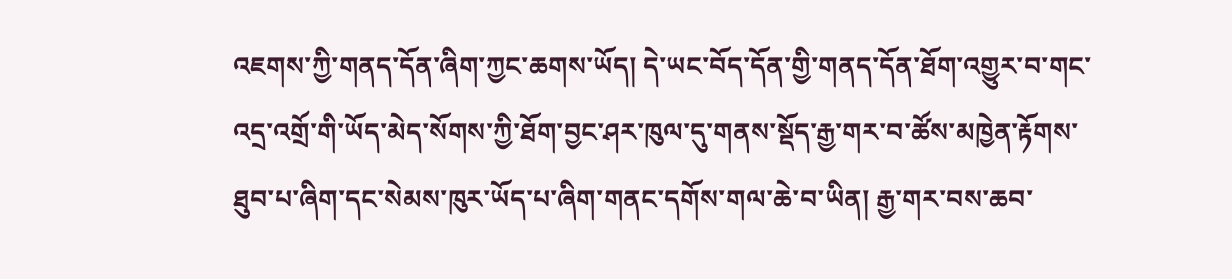འཇགས་ཀྱི་གནད་དོན་ཞིག་ཀྱང་ཆགས་ཡོད། དེ་ཡང་བོད་དོན་གྱི་གནད་དོན་ཐོག་འགྱུར་བ་གང་འདྲ་འགྲོ་གི་ཡོད་མེད་སོགས་ཀྱི་ཐོག་བྱང་ཤར་ཁུལ་དུ་གནས་སྡོད་རྒྱ་གར་བ་ཚོས་མཁྱེན་རྟོགས་ཐུབ་པ་ཞིག་དང་སེམས་ཁུར་ཡོད་པ་ཞིག་གནང་དགོས་གལ་ཆེ་བ་ཡིན། རྒྱ་གར་བས་ཆབ་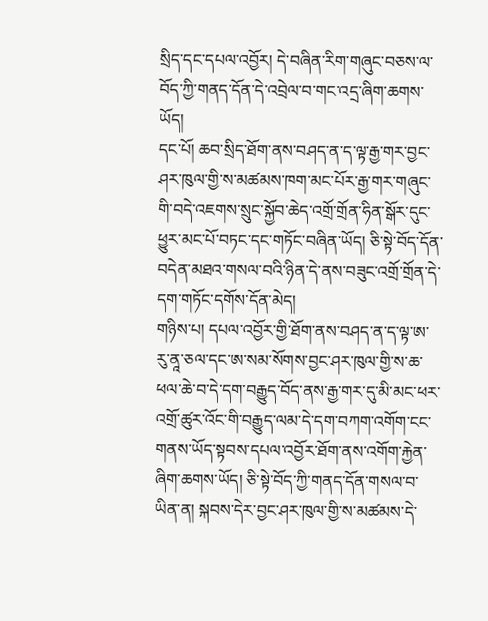སྲིད་དང་དཔལ་འབྱོར། དེ་བཞིན་རིག་གཞུང་བཅས་ལ་བོད་ཀྱི་གནད་དོན་དེ་འབྲེལ་བ་གང་འདྲ་ཞིག་ཆགས་ཡོད།
དང་པོ། ཆབ་སྲིད་ཐོག་ནས་བཤད་ན་ད་ལྟ་རྒྱ་གར་བྱང་ཤར་ཁུལ་གྱི་ས་མཚམས་ཁག་མང་པོར་རྒྱ་གར་གཞུང་གི་བདེ་འཇགས་སྲུང་སྐྱོབ་ཆེད་འགྲོ་གྲོན་ཧིན་སྒོར་དུང་ཕྱུར་མང་པོ་བཏང་དང་གཏོང་བཞིན་ཡོད། ཅི་སྟེ་བོད་དོན་བདེན་མཐའ་གསལ་བའི་ཉིན་དེ་ནས་བཟུང་འགྲོ་གྲོན་དེ་དག་གཏོང་དགོས་དོན་མེད།
གཉིས་པ། དཔལ་འབྱོར་གྱི་ཐོག་ནས་བཤད་ན་ད་ལྟ་ཨ་རུ་ནཱ་ཅལ་དང་ཨ་སམ་སོགས་བྱང་ཤར་ཁུལ་གྱི་ས་ཆ་ཕལ་ཆེ་བ་དེ་དག་བརྒྱུད་བོད་ནས་རྒྱ་གར་དུ་མི་མང་ཕར་འགྲོ་ཚུར་འོང་གི་བརྒྱུད་ལམ་དེ་དག་བཀག་འགོག་ངང་གནས་ཡོད་སྟབས་དཔལ་འབྱོར་ཐོག་ནས་འགོག་རྐྱེན་ཞིག་ཆགས་ཡོད། ཅི་སྟེ་བོད་ཀྱི་གནད་དོན་གསལ་བ་ཡིན་ན། སྐབས་དེར་བྱང་ཤར་ཁུལ་གྱི་ས་མཚམས་དེ་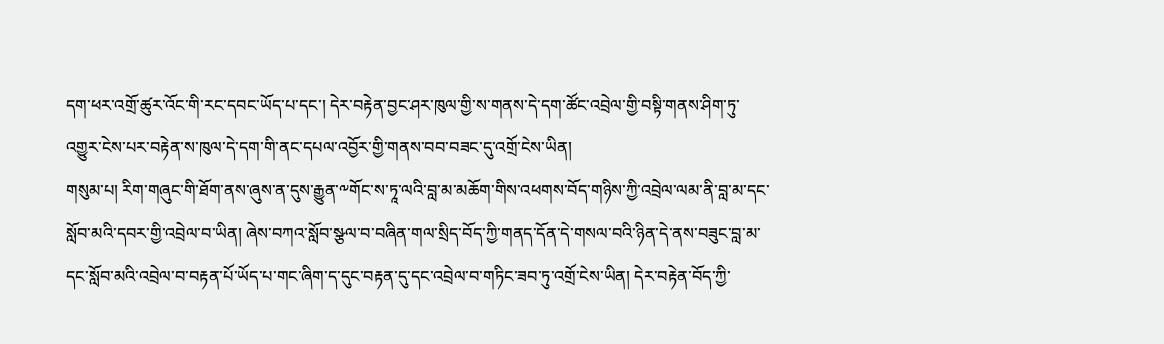དག་ཕར་འགྲོ་ཚུར་འོང་གི་རང་དབང་ཡོད་པ་དང་། དེར་བརྟེན་བྱང་ཤར་ཁུལ་གྱི་ས་གནས་དེ་དག་ཚོང་འབྲེལ་གྱི་བསྟི་གནས་ཤིག་ཏུ་འགྱུར་ངེས་པར་བརྟེན་ས་ཁུལ་དེ་དག་གི་ནང་དཔལ་འབྱོར་གྱི་གནས་བབ་བཟང་དུ་འགྲོ་ངེས་ཡིན།
གསུམ་པ། རིག་གཞུང་གི་ཐོག་ནས་ཞུས་ན་དུས་རྒྱུན་༸གོང་ས་ཏཱ་ལའི་བླ་མ་མཆོག་གིས་འཕགས་བོད་གཉིས་ཀྱི་འབྲེལ་ལམ་ནི་བླ་མ་དང་སློབ་མའི་དབར་གྱི་འབྲེལ་བ་ཡིན། ཞེས་བཀའ་སློབ་སྩལ་བ་བཞིན་གལ་སྲིད་བོད་ཀྱི་གནད་དོན་དེ་གསལ་བའི་ཉིན་དེ་ནས་བཟུང་བླ་མ་དང་སློབ་མའི་འབྲེལ་བ་བརྟན་པོ་ཡོད་པ་གང་ཞིག་ད་དུང་བརྟན་དུ་དང་འབྲེལ་བ་གཏིང་ཟབ་ཏུ་འགྲོ་ངེས་ཡིན། དེར་བརྟེན་བོད་ཀྱི་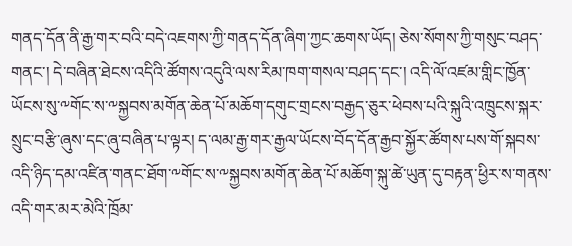གནད་དོན་ནི་རྒྱ་གར་བའི་བདེ་འཇགས་ཀྱི་གནད་དོན་ཞིག་ཀྱང་ཆགས་ཡོད། ཅེས་སོགས་ཀྱི་གསུང་བཤད་གནང་། དེ་བཞིན་ཐེངས་འདིའི་ཚོགས་འདུའི་ལས་རིམ་ཁག་གསལ་བཤད་དང་། འདི་ལོ་འཛམ་གླིང་ཁྱོན་ཡོངས་སུ་༸གོང་ས་༸སྐྱབས་མགོན་ཆེན་པོ་མཆོག་དགུང་གྲངས་བརྒྱད་ཅུར་ཕེབས་པའི་སྐུའི་འཁྲུངས་སྐར་སྲུང་བརྩི་ཞུས་དང་ཞུ་བཞིན་པ་ལྟར། ད་ལམ་རྒྱ་གར་རྒྱལ་ཡོངས་བོད་དོན་རྒྱབ་སྐྱོར་ཚོགས་པས་གོ་སྐབས་འདི་ཉིད་དམ་འཛིན་གནང་ཐོག་༸གོང་ས་༸སྐྱབས་མགོན་ཆེན་པོ་མཆོག་སྐུ་ཚེ་ཡུན་དུ་བརྟན་ཕྱིར་ས་གནས་འདི་གར་མར་མེའི་ཁྲོམ་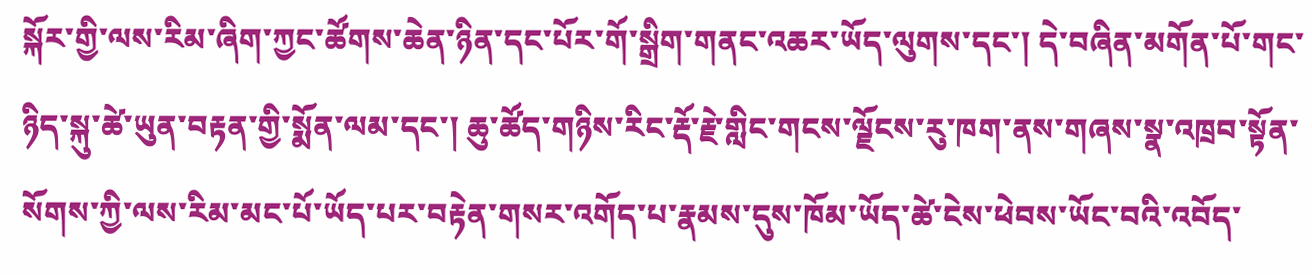སྐོར་གྱི་ལས་རིམ་ཞིག་ཀྱང་ཚོགས་ཆེན་ཉིན་དང་པོར་གོ་སྒྲིག་གནང་འཆར་ཡོད་ལུགས་དང་། དེ་བཞིན་མགོན་པོ་གང་ཉིད་སྐུ་ཚེ་ཡུན་བརྟན་གྱི་སྨོན་ལམ་དང་། ཆུ་ཚོད་གཉིས་རིང་རྡོ་རྗེ་གླིང་གངས་ལྗོངས་རུ་ཁག་ནས་གཞས་སྣ་འཁྲབ་སྟོན་སོགས་ཀྱི་ལས་རིམ་མང་པོ་ཡོད་པར་བརྟེན་གསར་འགོད་པ་རྣམས་དུས་ཁོམ་ཡོད་ཚེ་ངེས་ཕེབས་ཡོང་བའི་འབོད་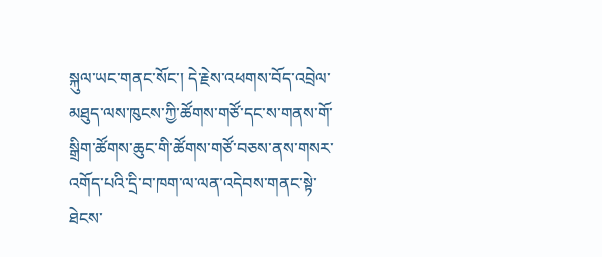སྐུལ་ཡང་གནང་སོང་། དེ་རྗེས་འཕགས་བོད་འབྲེལ་མཐུད་ལས་ཁུངས་ཀྱི་ཚོགས་གཙོ་དང་ས་གནས་གོ་སྒྲིག་ཚོགས་ཆུང་གི་ཚོགས་གཙོ་བཅས་ནས་གསར་འགོད་པའི་དྲི་བ་ཁག་ལ་ལན་འདེབས་གནང་སྟེ་ཐེངས་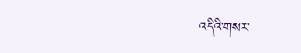འདིའི་གསར་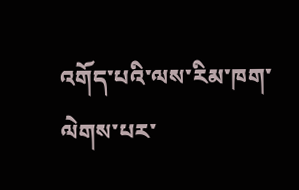འགོད་པའི་ལས་རིམ་ཁག་ལེགས་པར་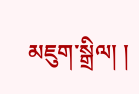མཇུག་སྒྲིལ། །